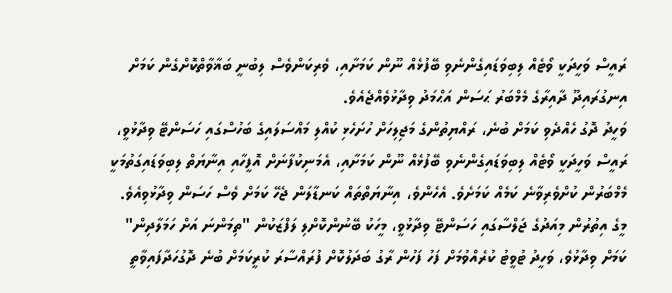ރައީސް ވަހީދަކީ ވޯޓެއް ލިބިވަޑައިގެންނެވި ބޭފުޅެއް ނޫން ކަމަށާއި، ވެރިކަންވެސް ލިބުނީ ބަޣާވާތްކޮށްގެން ކަމަށް އިނގުރައިދޫ ދާއިރާގެ މެމްބަރު ޙަސަން އަޙްމަދު ވިދާޅުވެއްޖެއެވެ.
ވަހީދު ދޮގު ހެއްދެވި ކަމަށް ބުނެ، ރައްޔިތުންގެ މަޖިލިހަށް ހުށަހެޅި ކުއްލި މައްސަލައިގެ ބަހުސްގައި ހަސަންޓޭ ވިދާޅުވީ، ރައީސް ވަހީދަކީ ވޯޓެއް ލިބިވަޑައިގެންނެވި ބޭފުޅެއް ނޫން ކަމަށާއި، އެމަނިކުފާނަށް އޮފީހާއި އިނާޔަތް ލިބިވަޑައިގަތުމަކީ މެމްބަރުން ކުށްވެރިވާނެ ކަމެއް ކަމަށެވެ. އެހެންވެ، އިނާޔަތްތައް ކަނޑާލަން ޖެހޭ ކަމަށް ވެސް ހަސަން ވިދާޅުވިއެވެ.
މީގެ އިތުރުން މިއަދުގެ ޖަލްސާގައި ހަސަންޓޭ ވިދާޅުވީ، މީހަކު ބޭނުންކޮށްލި ލަފްޒަކުން "ތިމަންނަ އަށް ހަމަލާދިން" ކަމަށް ވިދާޅުވެ، ވަހީދު ޓުވީޓު ކުރެއްވުމަށް ފަހު ފަހުން ރާގު ބަދަލުކޮށް ފުރައްސާރަ ކުރީކަމަށް ބުނެ ދޮގުހަދާފައިވާތީ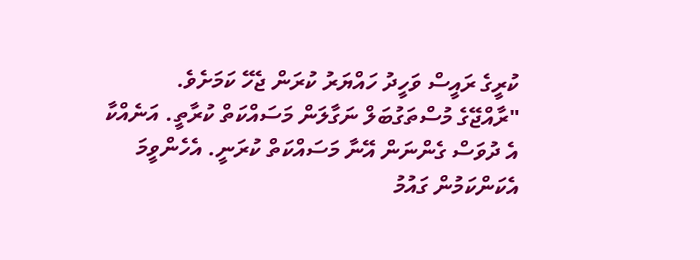ކުރީގެ ރައީސް ވަހީދު ހައްޔަރު ކުރަން ޖެހޭ ކަމަށެވެ.
"ރާއްޖޭގެ މުސްތަގުބަލް ނަގާލަން މަސައްކަތް ކުރާތީ. އަނެއްކާ އެ ދުވަސް ގެންނަން އޭނާ މަސައްކަތް ކުރަނީ. އެހެންވީމަ އެކަންކަމުން ގައުމު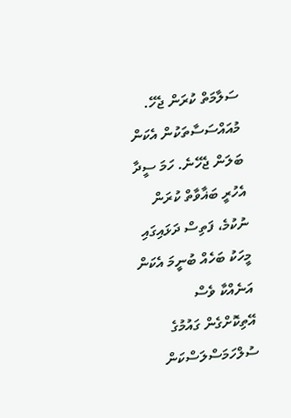ސަލާމަތް ކުރަން ޖެހޭ. މުއައްސަސާތަކުން އެކަން ބަލަން ޖެހޭނެ. ހަމަ ސީދާ އެހުރީ ބަޣާވާތް ކުރަން ނުކުމެ، ފަތިސް ދަޅައިގައި މީހަކު ބަހެއް ބުނީމަ އެކަން އަނެއްކާ ވެސް އޭތިކޮށްގެން ގައުމުގެ ސުލްހަމަސްލަސްކަން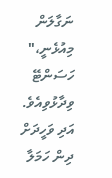ނަގާލަން މިއުޅެނީ،" ހަސަންޓޭ ވިދާޅުވިއެވެ.
އަދި ވަހީދަށް ދިން ހަމަލާ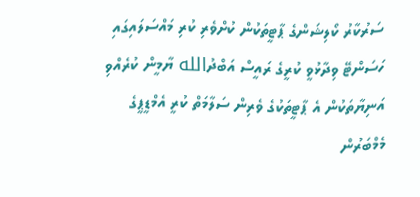ސަރުކާރު ކޯލިޝަންގެ ޕާޓީތަކުން ކުށްވެރި ކުރި މައްސަލައިގައި ހަސަންޓޭ ވިދާޅުވީ ކުރީގެ ރައީސް އަބްދުالله ޔާމީން ކުރެއްވި އަނިޔާތަކުން އެ ޕާޓީތަކުގެ ވެރިން ސަލާމަތް ކުރީ އެމްޑީޕީގެ މެމްބަރުން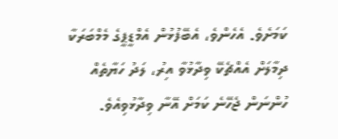ކަމަށެވެ. އެހެންވެ، އެބޭފުޅުން އެމްޑީޕީގެ މެމްބަރަކާ ދިމާލަށް އެއްޗެކޭ ވިދާޅުވާ އިރު، ލަދު ހަޔާތެއް ހުންނަން ޖެހޭނެ ކަމަށް އޭނާ ވިދާޅުވިއެވެ.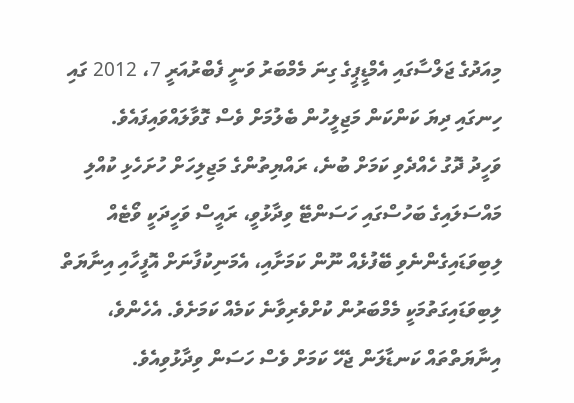މިއަދުގެ ޖަލްސާގައި އެމްޑީޕީގެ ގިނަ މެމްބަރު ވަނީ ފެބްރުއަރީ 7، 2012 ގައި ހިނގައި ދިޔަ ކަންކަން މަޖިލީހުން ބެލުމަށް ވެސް ގޮވާލައްވައިފައެވެ.
ވަހީދު ދޮގު ހެއްދެވި ކަމަށް ބުނެ، ރައްޔިތުންގެ މަޖިލިހަށް ހުށަހެޅި ކުއްލި މައްސަލައިގެ ބަހުސްގައި ހަސަންޓޭ ވިދާޅުވީ، ރައީސް ވަހީދަކީ ވޯޓެއް ލިބިވަޑައިގެންނެވި ބޭފުޅެއް ނޫން ކަމަށާއި، އެމަނިކުފާނަށް އޮފީހާއި އިނާޔަތް ލިބިވަޑައިގަތުމަކީ މެމްބަރުން ކުށްވެރިވާނެ ކަމެއް ކަމަށެވެ. އެހެންވެ، އިނާޔަތްތައް ކަނޑާލަން ޖެހޭ ކަމަށް ވެސް ހަސަން ވިދާޅުވިއެވެ.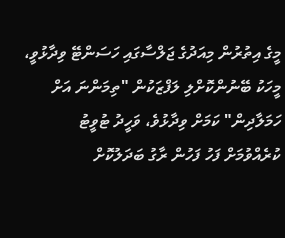މީގެ އިތުރުން މިއަދުގެ ޖަލްސާގައި ހަސަންޓޭ ވިދާޅުވީ، މީހަކު ބޭނުންކޮށްލި ލަފްޒަކުން "ތިމަންނަ އަށް ހަމަލާދިން" ކަމަށް ވިދާޅުވެ، ވަހީދު ޓުވީޓު ކުރެއްވުމަށް ފަހު ފަހުން ރާގު ބަދަލުކޮށް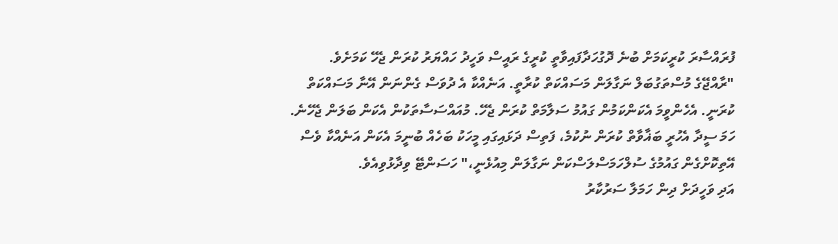ފުރައްސާރަ ކުރީކަމަށް ބުނެ ދޮގުހަދާފައިވާތީ ކުރީގެ ރައީސް ވަހީދު ހައްޔަރު ކުރަން ޖެހޭ ކަމަށެވެ.
"ރާއްޖޭގެ މުސްތަގުބަލް ނަގާލަން މަސައްކަތް ކުރާތީ. އަނެއްކާ އެ ދުވަސް ގެންނަން އޭނާ މަސައްކަތް ކުރަނީ. އެހެންވީމަ އެކަންކަމުން ގައުމު ސަލާމަތް ކުރަން ޖެހޭ. މުއައްސަސާތަކުން އެކަން ބަލަން ޖެހޭނެ. ހަމަ ސީދާ އެހުރީ ބަޣާވާތް ކުރަން ނުކުމެ، ފަތިސް ދަޅައިގައި މީހަކު ބަހެއް ބުނީމަ އެކަން އަނެއްކާ ވެސް އޭތިކޮށްގެން ގައުމުގެ ސުލްހަމަސްލަސްކަން ނަގާލަން މިއުޅެނީ،" ހަސަންޓޭ ވިދާޅުވިއެވެ.
އަދި ވަހީދަށް ދިން ހަމަލާ ސަރުކާރު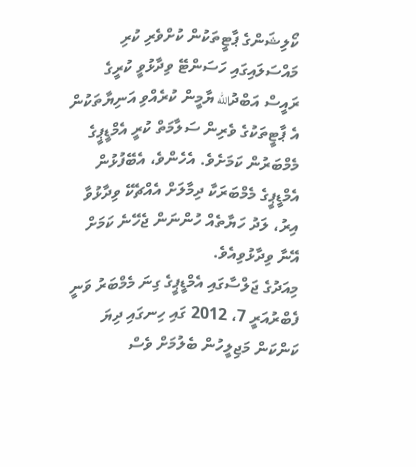ކޯލިޝަންގެ ޕާޓީތަކުން ކުށްވެރި ކުރި މައްސަލައިގައި ހަސަންޓޭ ވިދާޅުވީ ކުރީގެ ރައީސް އަބްދުالله ޔާމީން ކުރެއްވި އަނިޔާތަކުން އެ ޕާޓީތަކުގެ ވެރިން ސަލާމަތް ކުރީ އެމްޑީޕީގެ މެމްބަރުން ކަމަށެވެ. އެހެންވެ، އެބޭފުޅުން އެމްޑީޕީގެ މެމްބަރަކާ ދިމާލަށް އެއްޗެކޭ ވިދާޅުވާ އިރު، ލަދު ހަޔާތެއް ހުންނަން ޖެހޭނެ ކަމަށް އޭނާ ވިދާޅުވިއެވެ.
މިއަދުގެ ޖަލްސާގައި އެމްޑީޕީގެ ގިނަ މެމްބަރު ވަނީ ފެބްރުއަރީ 7، 2012 ގައި ހިނގައި ދިޔަ ކަންކަން މަޖިލީހުން ބެލުމަށް ވެސް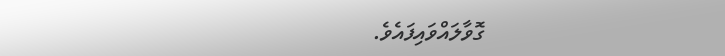ގޮވާލައްވައިފައެވެ.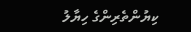ކިޔުންތެރިންގެ ހިޔާލު